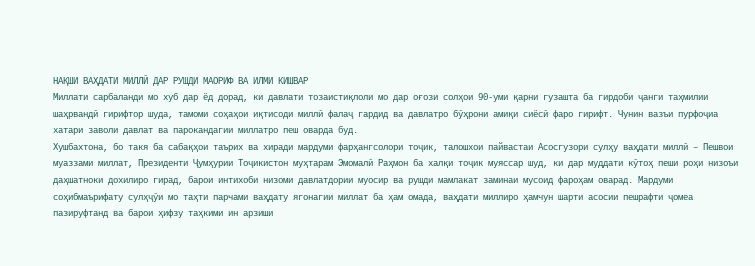НАҚШИ ВАҲДАТИ МИЛЛӢ ДАР РУШДИ МАОРИФ ВА ИЛМИ КИШВАР
Миллати сарбаланди мо хуб дар ёд дорад, ки давлати тозаистиқлоли мо дар оғози солҳои 90-уми қарни гузашта ба гирдоби ҷанги таҳмилии шаҳрвандӣ гирифтор шуда, тамоми соҳаҳои иқтисоди миллӣ фалаҷ гардид ва давлатро бӯҳрони амиқи сиёсӣ фаро гирифт. Чунин вазъи пурфоҷиа хатари заволи давлат ва парокандагии миллатро пеш оварда буд.
Хушбахтона, бо такя ба сабақҳои таърих ва хиради мардуми фарҳангсолори тоҷик, талошхои пайвастаи Асосгузори сулҳу ваҳдати миллӣ – Пешвои муаззами миллат, Президенти Ҷумҳурии Тоҷикистон муҳтарам Эмомалӣ Раҳмон ба халқи тоҷик муяссар шуд, ки дар муддати кӯтоҳ пеши роҳи низоъи даҳшатноки дохилиро гирад, барои интихоби низоми давлатдории муосир ва рушди мамлакат заминаи мусоид фароҳам оварад. Мардуми соҳибмаърифату сулҳҷӯи мо таҳти парчами ваҳдату ягонагии миллат ба ҳам омада, ваҳдати миллиро ҳамчун шарти асосии пешрафти ҷомеа пазируфтанд ва барои ҳифзу таҳкими ин арзиши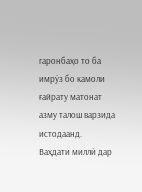гаронбаҳо то ба имрӯз бо камоли ғайрату матонат азму талош варзида истодаанд.
Ваҳдати миллӣ дар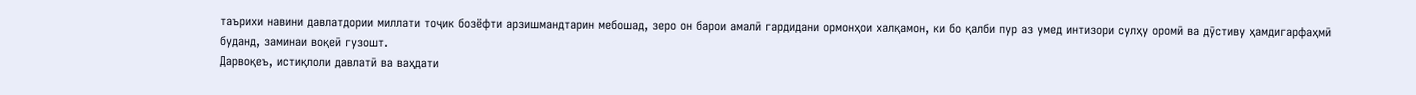таърихи навини давлатдории миллати тоҷик бозёфти арзишмандтарин мебошад, зеро он барои амалӣ гардидани ормонҳои халқамон, ки бо қалби пур аз умед интизори сулҳу оромӣ ва дӯстиву ҳамдигарфаҳмӣ буданд, заминаи воқеӣ гузошт.
Дарвоқеъ, истиқлоли давлатӣ ва ваҳдати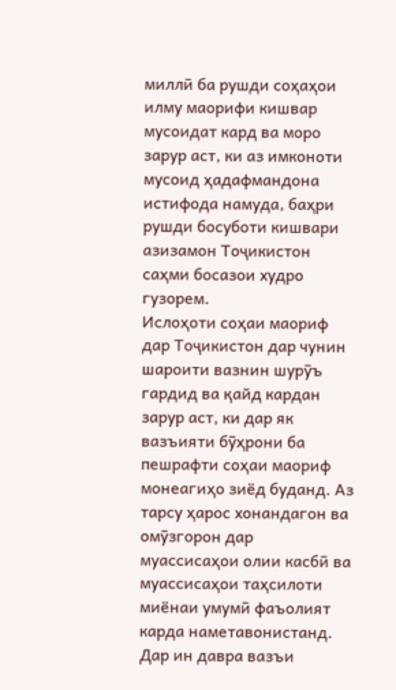миллӣ ба рушди соҳаҳои илму маорифи кишвар мусоидат кард ва моро зарур аст, ки аз имконоти мусоид ҳадафмандона истифода намуда, баҳри рушди босуботи кишвари азизамон Тоҷикистон саҳми босазои худро гузорем.
Ислоҳоти соҳаи маориф дар Тоҷикистон дар чунин шароити вазнин шурӯъ гардид ва қайд кардан зарур аст, ки дар як вазъияти бӯҳрони ба пешрафти соҳаи маориф монеагиҳо зиёд буданд. Аз тарсу ҳарос хонандагон ва омӯзгорон дар муассисаҳои олии касбӣ ва муассисаҳои таҳсилоти миёнаи умумӣ фаъолият карда наметавонистанд. Дар ин давра вазъи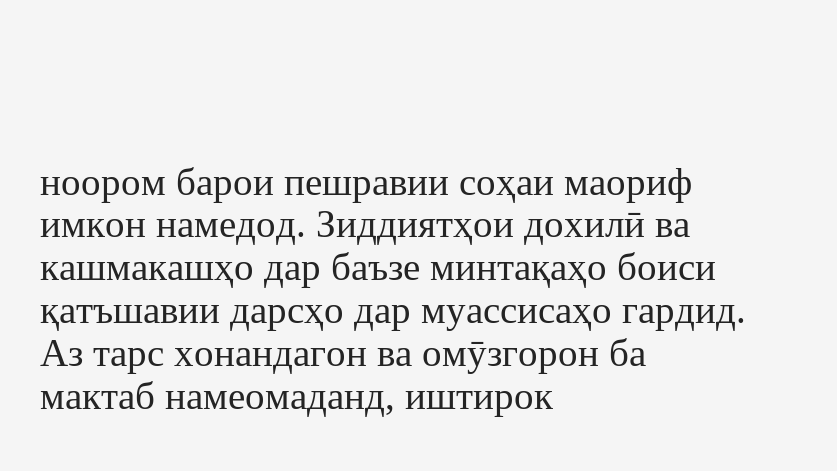ноором барои пешравии соҳаи маориф имкон намедод. Зиддиятҳои дохилӣ ва кашмакашҳо дар баъзе минтақаҳо боиси қатъшавии дарсҳо дар муассисаҳо гардид. Аз тарс хонандагон ва омӯзгорон ба мактаб намеомаданд, иштирок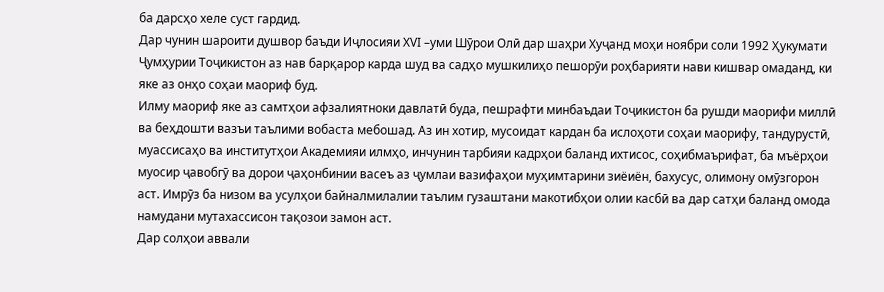ба дарсҳо хеле суст гардид.
Дар чунин шароити душвор баъди Иҷлосияи XVI –уми Шӯрои Олӣ дар шаҳри Хуҷанд моҳи ноябри соли 1992 Ҳукумати Ҷумҳурии Тоҷикистон аз нав барқарор карда шуд ва садҳо мушкилиҳо пешорӯи роҳбарияти нави кишвар омаданд, ки яке аз онҳо соҳаи маориф буд.
Илму маориф яке аз самтҳои афзалиятноки давлатӣ буда, пешрафти минбаъдаи Тоҷикистон ба рушди маорифи миллӣ ва беҳдошти вазъи таълими вобаста мебошад. Аз ин хотир, мусоидат кардан ба ислоҳоти соҳаи маорифу, тандурустӣ, муассисаҳо ва институтҳои Академияи илмҳо, инчунин тарбияи кадрҳои баланд ихтисос, соҳибмаърифат, ба мъёрҳои муосир ҷавобгӯ ва дорои ҷаҳонбинии васеъ аз ҷумлаи вазифаҳои муҳимтарини зиёиён, бахусус, олимону омӯзгорон аст. Имрӯз ба низом ва усулҳои байналмилалии таълим гузаштани макотибҳои олии касбӣ ва дар сатҳи баланд омода намудани мутахассисон тақозои замон аст.
Дар солҳои аввали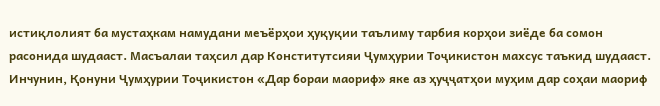истиқлолият ба мустаҳкам намудани меъёрҳои ҳуқуқии таълиму тарбия корҳои зиёде ба сомон расонида шудааст. Масъалаи таҳсил дар Конститутсияи Ҷумҳурии Тоҷикистон махсус таъкид шудааст. Инчунин, Қонуни Ҷумҳурии Тоҷикистон «Дар бораи маориф» яке аз ҳуҷҷатҳои муҳим дар соҳаи маориф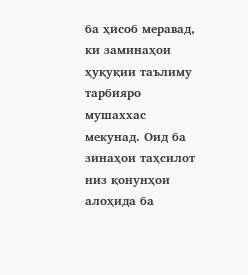ба ҳисоб меравад, ки заминаҳои ҳуқуқии таълиму тарбияро мушаххас мекунад. Оид ба зинаҳои таҳсилот низ қонунҳои алоҳида ба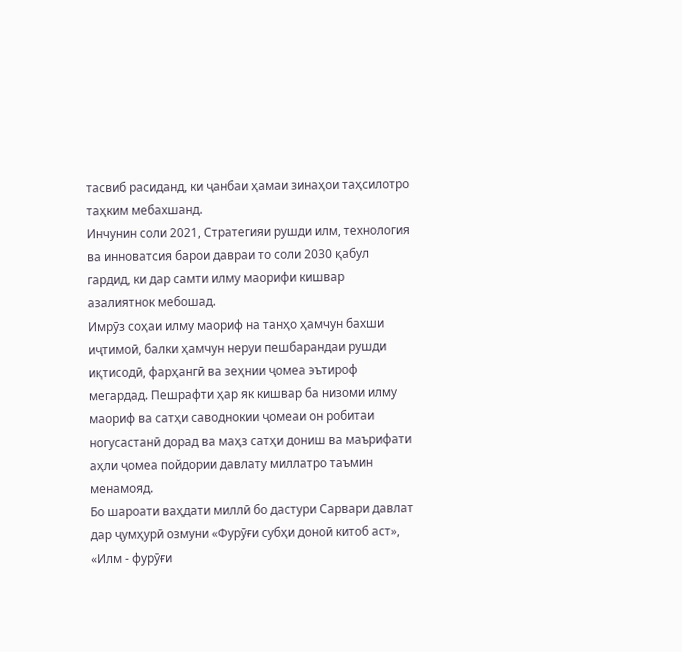тасвиб расиданд, ки ҷанбаи ҳамаи зинаҳои таҳсилотро таҳким мебахшанд.
Инчунин соли 2021, Стратегияи рушди илм, технология ва инноватсия барои давраи то соли 2030 қабул гардид, ки дар самти илму маорифи кишвар азалиятнок мебошад.
Имрӯз соҳаи илму маориф на танҳо ҳамчун бахши иҷтимоӣ, балки ҳамчун неруи пешбарандаи рушди иқтисодӣ, фарҳангӣ ва зеҳнии ҷомеа эътироф мегардад. Пешрафти ҳар як кишвар ба низоми илму маориф ва сатҳи саводнокии ҷомеаи он робитаи ногусастанӣ дорад ва маҳз сатҳи дониш ва маърифати аҳли ҷомеа пойдории давлату миллатро таъмин менамояд.
Бо шароати ваҳдати миллӣ бо дастури Сарвари давлат дар ҷумҳурӣ озмуни «Фурӯғи субҳи доноӣ китоб аст», «Илм - фурӯғи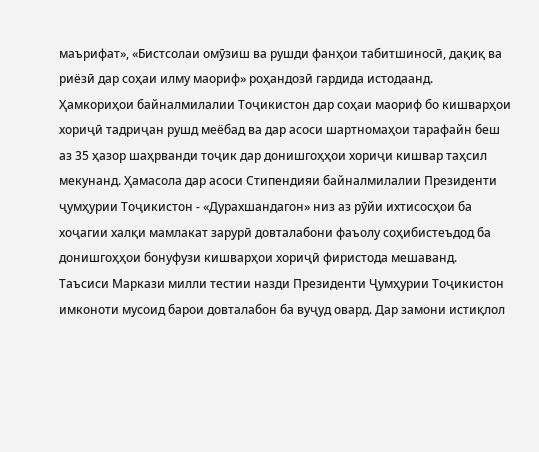маърифат», «Бистсолаи омӯзиш ва рушди фанҳои табитшиносӣ, дақиқ ва риёзӣ дар соҳаи илму маориф» роҳандозӣ гардида истодаанд.
Ҳамкориҳои байналмилалии Тоҷикистон дар соҳаи маориф бо кишварҳои хориҷӣ тадриҷан рушд меёбад ва дар асоси шартномаҳои тарафайн беш аз 35 ҳазор шаҳрванди тоҷик дар донишгоҳҳои хориҷи кишвар таҳсил мекунанд. Ҳамасола дар асоси Стипендияи байналмилалии Президенти ҷумҳурии Тоҷикистон - «Дурахшандагон» низ аз рӯйи ихтисосҳои ба хоҷагии халқи мамлакат зарурӣ довталабони фаъолу соҳибистеъдод ба донишгоҳҳои бонуфузи кишварҳои хориҷӣ фиристода мешаванд.
Таъсиси Маркази милли тестии назди Президенти Ҷумҳурии Тоҷикистон имконоти мусоид барои довталабон ба вуҷуд овард. Дар замони истиқлол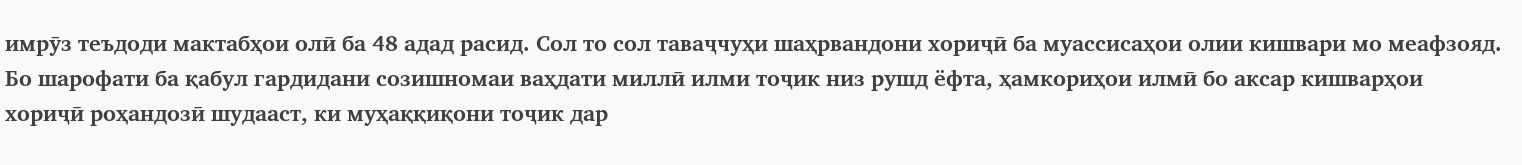имрӯз теъдоди мактабҳои олӣ ба 48 адад расид. Сол то сол таваҷчуҳи шаҳрвандони хориҷӣ ба муассисаҳои олии кишвари мо меафзояд.
Бо шарофати ба қабул гардидани созишномаи ваҳдати миллӣ илми тоҷик низ рушд ёфта, ҳамкориҳои илмӣ бо аксар кишварҳои хориҷӣ роҳандозӣ шудааст, ки муҳаққиқони тоҷик дар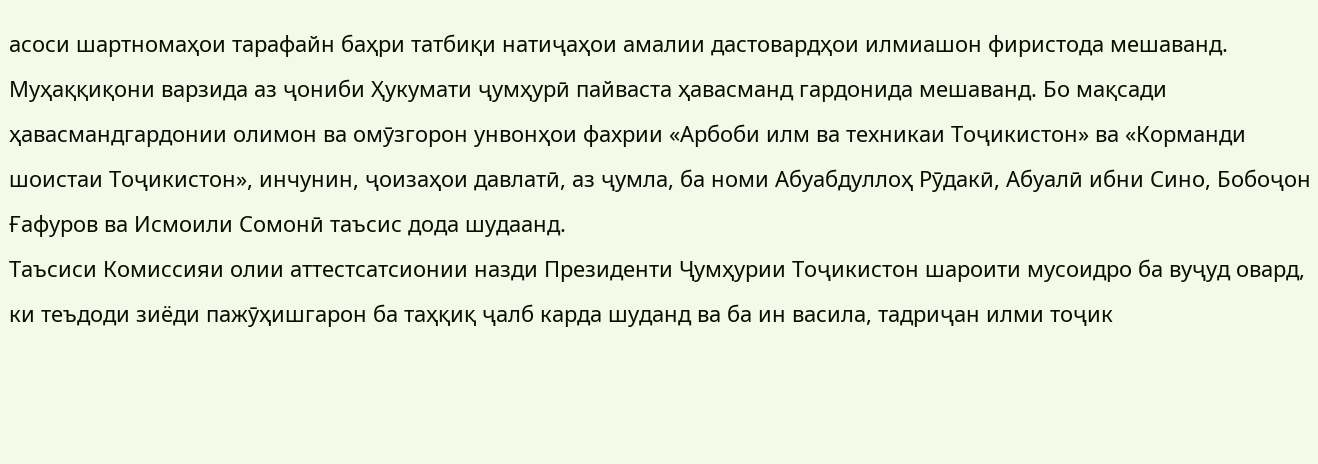асоси шартномаҳои тарафайн баҳри татбиқи натиҷаҳои амалии дастовардҳои илмиашон фиристода мешаванд. Муҳаққиқони варзида аз ҷониби Ҳукумати ҷумҳурӣ пайваста ҳавасманд гардонида мешаванд. Бо мақсади ҳавасмандгардонии олимон ва омӯзгорон унвонҳои фахрии «Арбоби илм ва техникаи Тоҷикистон» ва «Корманди шоистаи Тоҷикистон», инчунин, ҷоизаҳои давлатӣ, аз ҷумла, ба номи Абуабдуллоҳ Рӯдакӣ, Абуалӣ ибни Сино, Бобоҷон Ғафуров ва Исмоили Сомонӣ таъсис дода шудаанд.
Таъсиси Комиссияи олии аттестсатсионии назди Президенти Ҷумҳурии Тоҷикистон шароити мусоидро ба вуҷуд овард, ки теъдоди зиёди пажӯҳишгарон ба таҳқиқ ҷалб карда шуданд ва ба ин васила, тадриҷан илми тоҷик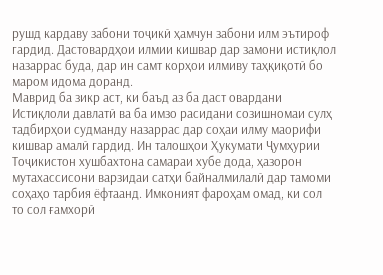рушд кардаву забони тоҷикӣ ҳамчун забони илм эътироф гардид. Дастовардҳои илмии кишвар дар замони истиқлол назаррас буда, дар ин самт корҳои илмиву таҳқиқотӣ бо маром идома доранд.
Маврид ба зикр аст, ки баъд аз ба даст овардани Истиқлоли давлатӣ ва ба имзо расидани созишномаи сулҳ тадбирҳои судманду назаррас дар соҳаи илму маорифи кишвар амалӣ гардид. Ин талошҳои Ҳукумати Ҷумҳурии Тоҷикистон хушбахтона самараи хубе дода, ҳазорон мутахассисони варзидаи сатҳи байналмилалӣ дар тамоми соҳаҳо тарбия ёфтаанд. Имконият фароҳам омад, ки сол то сол ғамхорӣ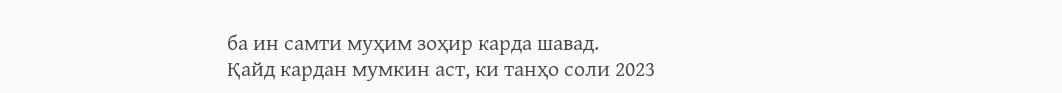ба ин самти муҳим зоҳир карда шавад.
Қайд кардан мумкин аст, ки танҳо соли 2023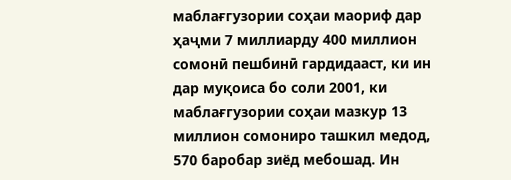маблағгузории соҳаи маориф дар ҳаҷми 7 миллиарду 400 миллион сомонӣ пешбинӣ гардидааст, ки ин дар муқоиса бо соли 2001, ки маблағгузории соҳаи мазкур 13 миллион сомониро ташкил медод, 570 баробар зиёд мебошад. Ин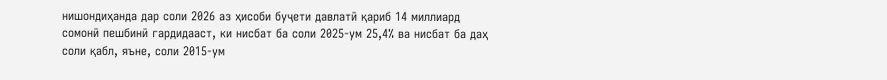нишондиҳанда дар соли 2026 аз ҳисоби буҷети давлатӣ қариб 14 миллиард сомонӣ пешбинӣ гардидааст, ки нисбат ба соли 2025-ум 25,4% ва нисбат ба даҳ соли қабл, яъне, соли 2015-ум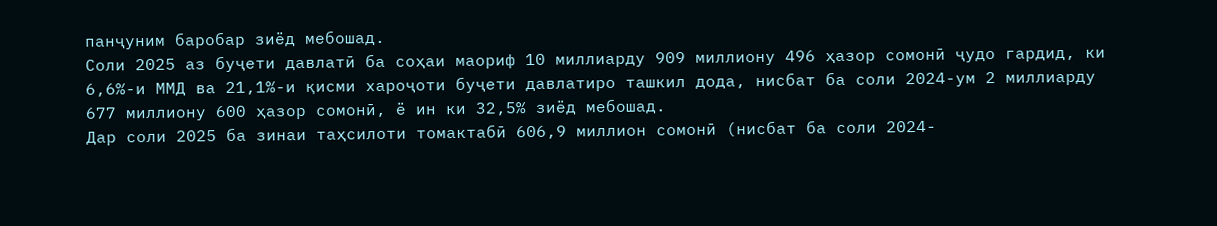панҷуним баробар зиёд мебошад.
Соли 2025 аз буҷети давлатӣ ба соҳаи маориф 10 миллиарду 909 миллиону 496 ҳазор сомонӣ ҷудо гардид, ки 6,6%-и ММД ва 21,1%-и қисми хароҷоти буҷети давлатиро ташкил дода, нисбат ба соли 2024-ум 2 миллиарду 677 миллиону 600 ҳазор сомонӣ, ё ин ки 32,5% зиёд мебошад.
Дар соли 2025 ба зинаи таҳсилоти томактабӣ 606,9 миллион сомонӣ (нисбат ба соли 2024-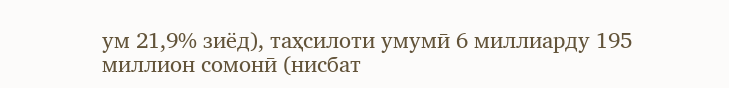ум 21,9% зиёд), таҳсилоти умумӣ 6 миллиарду 195 миллион сомонӣ (нисбат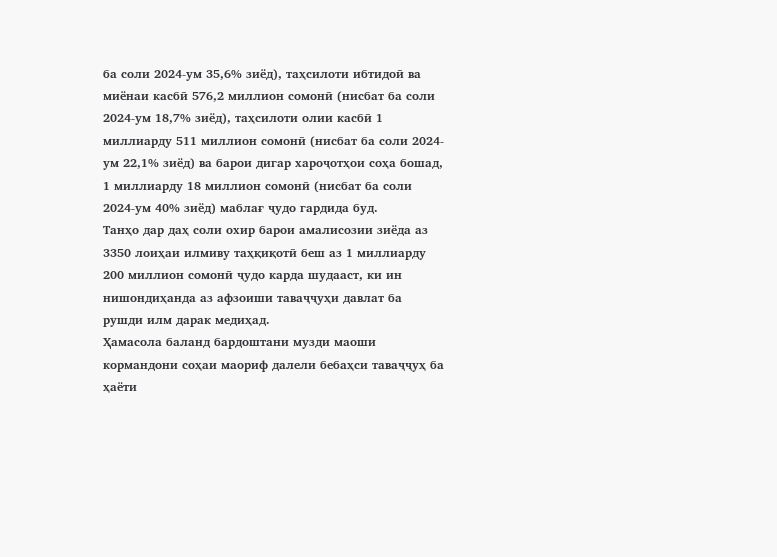ба соли 2024-ум 35,6% зиёд), таҳсилоти ибтидоӣ ва миёнаи касбӣ 576,2 миллион сомонӣ (нисбат ба соли 2024-ум 18,7% зиёд), таҳсилоти олии касбӣ 1 миллиарду 511 миллион сомонӣ (нисбат ба соли 2024-ум 22,1% зиёд) ва барои дигар хароҷотҳои соҳа бошад, 1 миллиарду 18 миллион сомонӣ (нисбат ба соли 2024-ум 40% зиёд) маблағ ҷудо гардида буд.
Танҳо дар даҳ соли охир барои амалисозии зиёда аз 3350 лоиҳаи илмиву таҳқиқотӣ беш аз 1 миллиарду 200 миллион сомонӣ ҷудо карда шудааст, ки ин нишондиҳанда аз афзоиши таваҷҷуҳи давлат ба рушди илм дарак медиҳад.
Ҳамасола баланд бардоштани музди маоши кормандони соҳаи маориф далели бебаҳси таваҷҷуҳ ба ҳаёти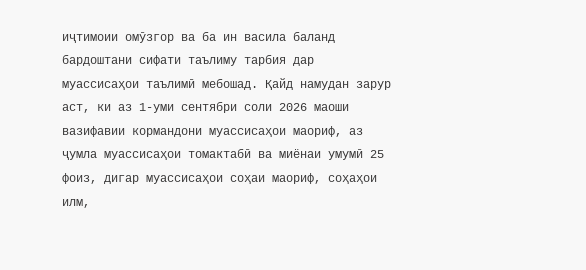иҷтимоии омӯзгор ва ба ин васила баланд бардоштани сифати таълиму тарбия дар муассисаҳои таълимӣ мебошад. Қайд намудан зарур аст, ки аз 1-уми сентябри соли 2026 маоши вазифавии кормандони муассисаҳои маориф, аз ҷумла муассисаҳои томактабӣ ва миёнаи умумӣ 25 фоиз, дигар муассисаҳои соҳаи маориф, соҳаҳои илм,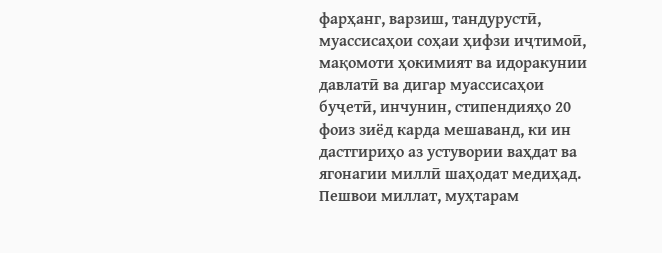фарҳанг, варзиш, тандурустӣ, муассисаҳои соҳаи ҳифзи иҷтимоӣ, мақомоти ҳокимият ва идоракунии давлатӣ ва дигар муассисаҳои буҷетӣ, инчунин, стипендияҳо 20 фоиз зиёд карда мешаванд, ки ин дастгириҳо аз устувории ваҳдат ва ягонагии миллӣ шаҳодат медиҳад.
Пешвои миллат, муҳтарам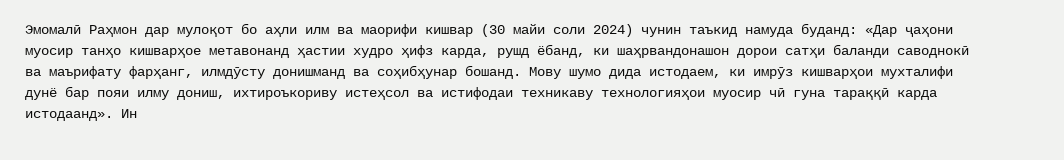Эмомалӣ Раҳмон дар мулоқот бо аҳли илм ва маорифи кишвар (30 майи соли 2024) чунин таъкид намуда буданд: «Дар ҷаҳони муосир танҳо кишварҳое метавонанд ҳастии худро ҳифз карда, рушд ёбанд, ки шаҳрвандонашон дорои сатҳи баланди саводнокӣ ва маърифату фарҳанг, илмдӯсту донишманд ва соҳибҳунар бошанд. Мову шумо дида истодаем, ки имрӯз кишварҳои мухталифи дунё бар пояи илму дониш, ихтироъкориву истеҳсол ва истифодаи техникаву технологияҳои муосир чӣ гуна тараққӣ карда истодаанд». Ин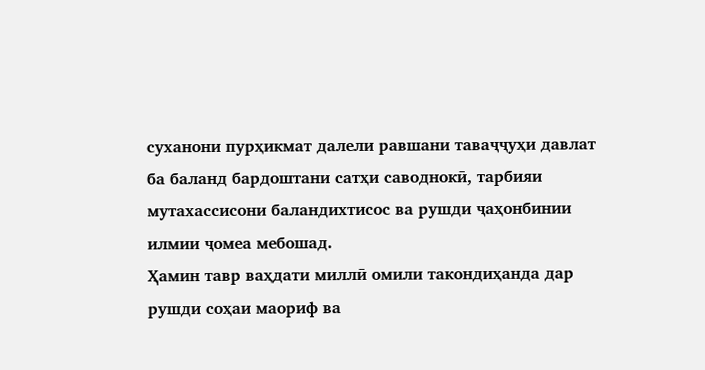суханони пурҳикмат далели равшани таваҷҷуҳи давлат ба баланд бардоштани сатҳи саводнокӣ, тарбияи мутахассисони баландихтисос ва рушди ҷаҳонбинии илмии ҷомеа мебошад.
Ҳамин тавр ваҳдати миллӣ омили такондиҳанда дар рушди соҳаи маориф ва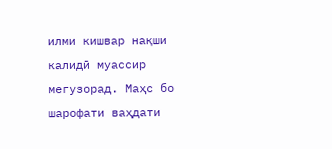илми кишвар нақши калидӣ муассир мегузорад. Маҳс бо шарофати ваҳдати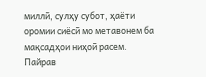миллӣ, сулҳу субот, ҳаёти оромии сиёсӣ мо метавонем ба мақсадҳои ниҳоӣ расем.
Пайрав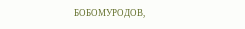БОБОМУРОДОВ,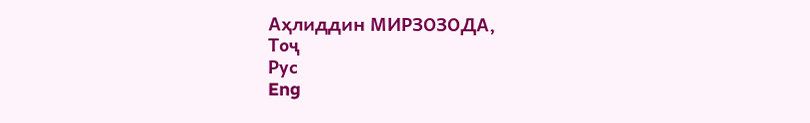Аҳлиддин МИРЗОЗОДА,
Тоҷ
Рус
Eng